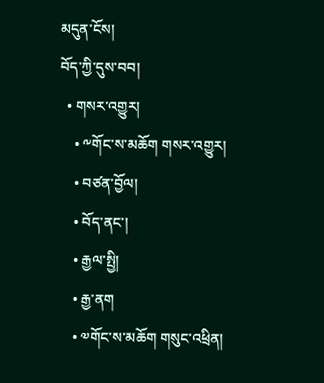མདུན་ངོས།
བོད་ཀྱི་དུས་བབ།
  • གསར་འགྱུར།
    • ༸གོང་ས་མཆོག གསར་འགྱུར།
    • བཙན་བྱོལ།
    • བོད་ནང་།
    • རྒྱལ་སྤྱི།
    • རྒྱ་ནག
    • ༧གོང་ས་མཆོག གསུང་འཕྲིན།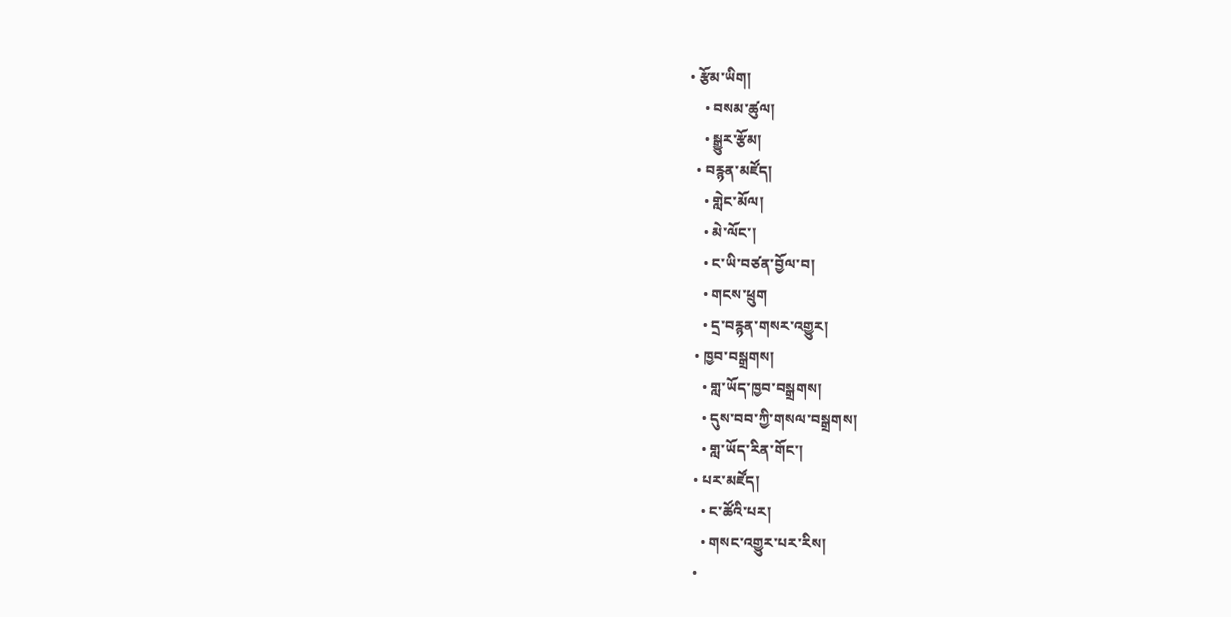• རྩོམ་ཡིག།
    • བསམ་ཚུལ།
    • སྒྱུར་རྩོམ།
  • བརྙན་མཛོད།
    • གླེང་མོལ།
    • མེ་ལོང་།
    • ང་ཡི་བཙན་བྱོལ་བ།
    • གངས་ཕྲུག
    • དྲ་བརྙན་གསར་འགྱུར།
  • ཁྱབ་བསྒྲགས།
    • གླ་ཡོད་ཁྱབ་བསྒྲགས།
    • དུས་བབ་ཀྱི་གསལ་བསྒྲགས།
    • གླ་ཡོད་རིན་གོང་།
  • པར་མཛོད།
    • ང་ཚོའི་པར།
    • གསང་འགྱུར་པར་རིས།
  •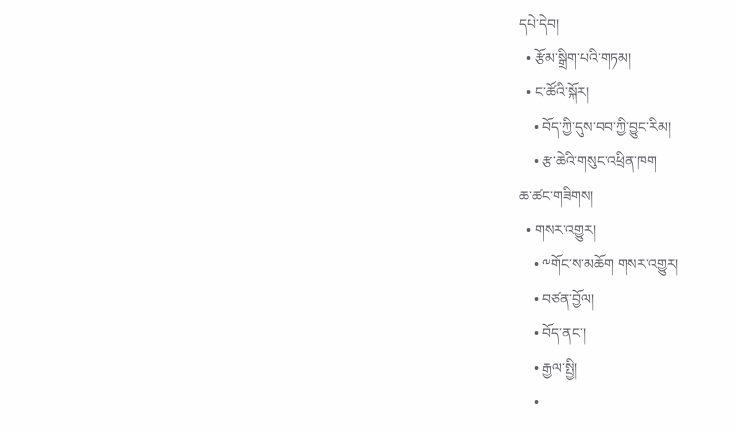དཔེ་དེབ།
  • རྩོམ་སྒྲིག་པའི་གཏམ།
  • ང་ཚོའི་སྐོར།
    • བོད་ཀྱི་དུས་བབ་ཀྱི་བྱུང་རིམ།
    • རྩ་ཆེའི་གསུང་འཕྲིན་ཁག
ཆ་ཚང་གཟིགས།
  • གསར་འགྱུར།
    • ༸གོང་ས་མཆོག གསར་འགྱུར།
    • བཙན་བྱོལ།
    • བོད་ནང་།
    • རྒྱལ་སྤྱི།
    •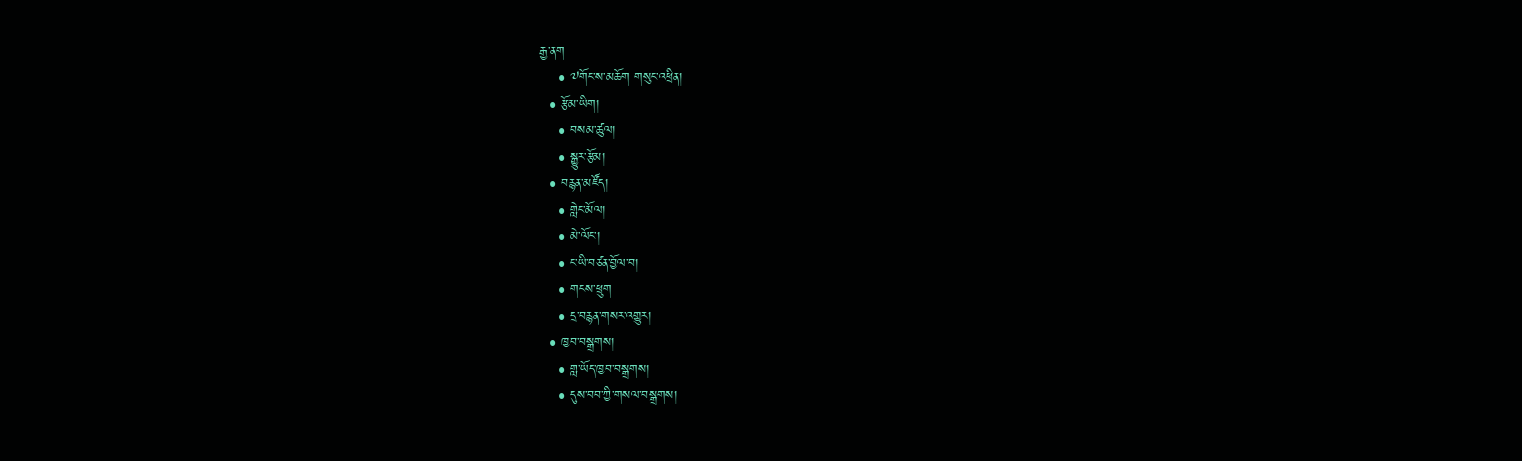རྒྱ་ནག
    • ༧གོང་ས་མཆོག གསུང་འཕྲིན།
  • རྩོམ་ཡིག།
    • བསམ་ཚུལ།
    • སྒྱུར་རྩོམ།
  • བརྙན་མཛོད།
    • གླེང་མོལ།
    • མེ་ལོང་།
    • ང་ཡི་བཙན་བྱོལ་བ།
    • གངས་ཕྲུག
    • དྲ་བརྙན་གསར་འགྱུར།
  • ཁྱབ་བསྒྲགས།
    • གླ་ཡོད་ཁྱབ་བསྒྲགས།
    • དུས་བབ་ཀྱི་གསལ་བསྒྲགས།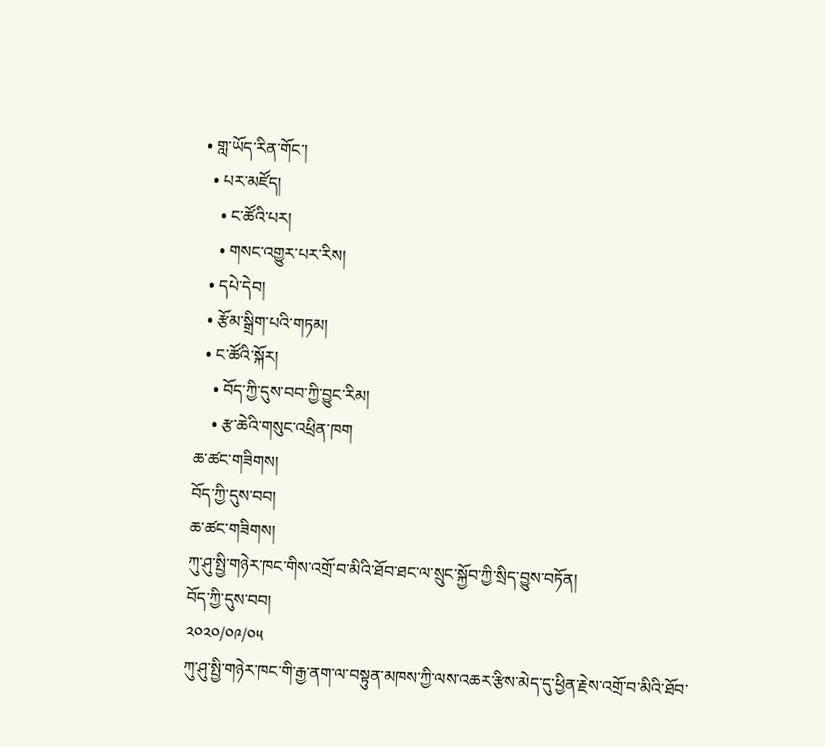• གླ་ཡོད་རིན་གོང་།
  • པར་མཛོད།
    • ང་ཚོའི་པར།
    • གསང་འགྱུར་པར་རིས།
  • དཔེ་དེབ།
  • རྩོམ་སྒྲིག་པའི་གཏམ།
  • ང་ཚོའི་སྐོར།
    • བོད་ཀྱི་དུས་བབ་ཀྱི་བྱུང་རིམ།
    • རྩ་ཆེའི་གསུང་འཕྲིན་ཁག
ཆ་ཚང་གཟིགས།
བོད་ཀྱི་དུས་བབ།
ཆ་ཚང་གཟིགས།
ཀུ་ཤུ་སྤྱི་གཉེར་ཁང་གིས་འགྲོ་བ་མིའི་ཐོབ་ཐང་ལ་སྲུང་སྐྱོབ་ཀྱི་སྲིད་བྱུས་བཏོན།
བོད་ཀྱི་དུས་བབ།
༢༠༢༠/༠༩/༠༥
ཀུ་ཤུ་སྤྱི་གཉེར་ཁང་གི་རྒྱ་ནག་ལ་བསྟུན་མཁས་ཀྱི་ལས་འཆར་རྩིས་མེད་དུ་ཕྱིན་རྗེས་འགྲོ་བ་མིའི་ཐོབ་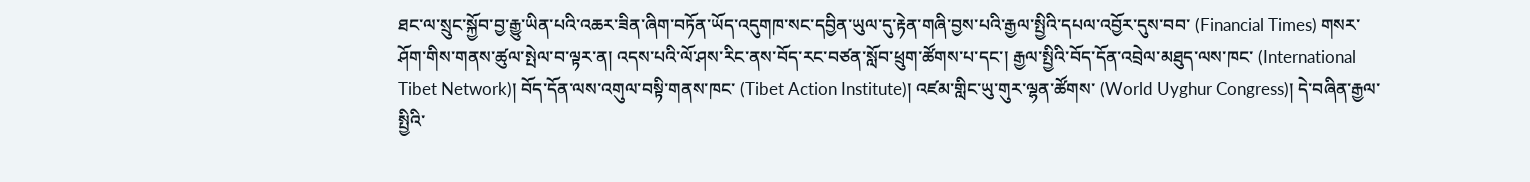ཐང་ལ་སྲུང་སྐྱོབ་བྱ་རྒྱུ་ཡིན་པའི་འཆར་ཟིན་ཞིག་བཏོན་ཡོད་འདུགཁ་སང་དབྱིན་ཡུལ་དུ་རྟེན་གཞི་བྱས་པའི་རྒྱལ་སྤྱིའི་དཔལ་འབྱོར་དུས་བབ་ (Financial Times) གསར་ཤོག་གིས་གནས་ཚུལ་སྤེལ་བ་ལྟར་ན། འདས་པའི་ལོ་ཤས་རིང་ནས་བོད་རང་བཙན་སློབ་ཕྲུག་ཚོགས་པ་དང་། རྒྱལ་སྤྱིའི་བོད་དོན་འབྲེལ་མཐུད་ལས་ཁང་ (International Tibet Network)། བོད་དོན་ལས་འགུལ་བསྟི་གནས་ཁང་ (Tibet Action Institute)། འཛམ་གླིང་ཡུ་གུར་ལྷན་ཚོགས་ (World Uyghur Congress)། དེ་བཞིན་རྒྱལ་སྤྱིའི་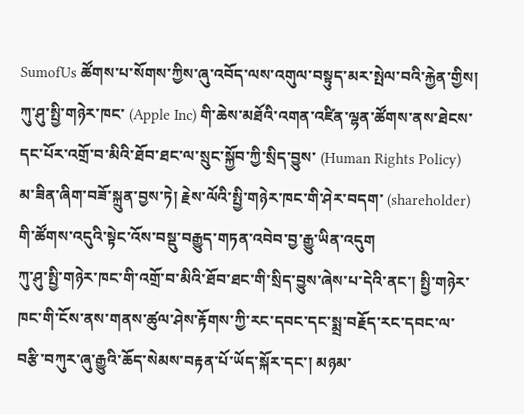SumofUs ཚོགས་པ་སོགས་ཀྱིས་ཞུ་འབོད་ལས་འགུལ་བསྟུད་མར་སྤེལ་བའི་རྐྱེན་གྱིས། ཀུ་ཤུ་སྤྱི་གཉེར་ཁང་ (Apple Inc) གི་ཆེས་མཐོའི་འགན་འཛིན་ལྷན་ཚོགས་ནས་ཐེངས་དང་པོར་འགྲོ་བ་མིའི་ཐོབ་ཐང་ལ་སྲུང་སྐྱོབ་ཀྱི་སྲིད་བྱུས་ (Human Rights Policy) མ་ཟིན་ཞིག་བཟོ་སྐྲུན་བྱས་ཏེ། རྗེས་ལོའི་སྤྱི་གཉེར་ཁང་གི་ཤེར་བདག་ (shareholder) གི་ཚོགས་འདུའི་སྟེང་འོས་བསྡུ་བརྒྱུད་གཏན་འབེབ་བྱ་རྒྱུ་ཡིན་འདུག
ཀུ་ཤུ་སྤྱི་གཉེར་ཁང་གི་འགྲོ་བ་མིའི་ཐོབ་ཐང་གི་སྲིད་བྱུས་ཞེས་པ་དེའི་ནང་། སྤྱི་གཉེར་ཁང་གི་ངོས་ནས་གནས་ཚུལ་ཤེས་རྟོགས་ཀྱི་རང་དབང་དང་སྨྲ་བརྗོད་རང་དབང་ལ་བརྩི་བཀུར་ཞུ་རྒྱུའི་ཆོད་སེམས་བརྟན་པོ་ཡོད་སྐོར་དང་། མཉམ་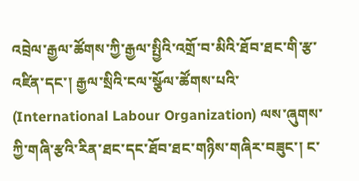འབྲེལ་རྒྱལ་ཚོགས་ཀྱི་རྒྱལ་སྤྱིའི་འགྲོ་བ་མིའི་ཐོབ་ཐང་གི་རྩ་འཛིན་དང་། རྒྱལ་སྲིའི་ངལ་སྩོལ་ཚོགས་པའི་ (International Labour Organization) ལས་ཞུགས་ཀྱི་གཞི་རྩའི་རིན་ཐང་དང་ཐོབ་ཐང་གཉིས་གཞིར་བཟུང་། ང་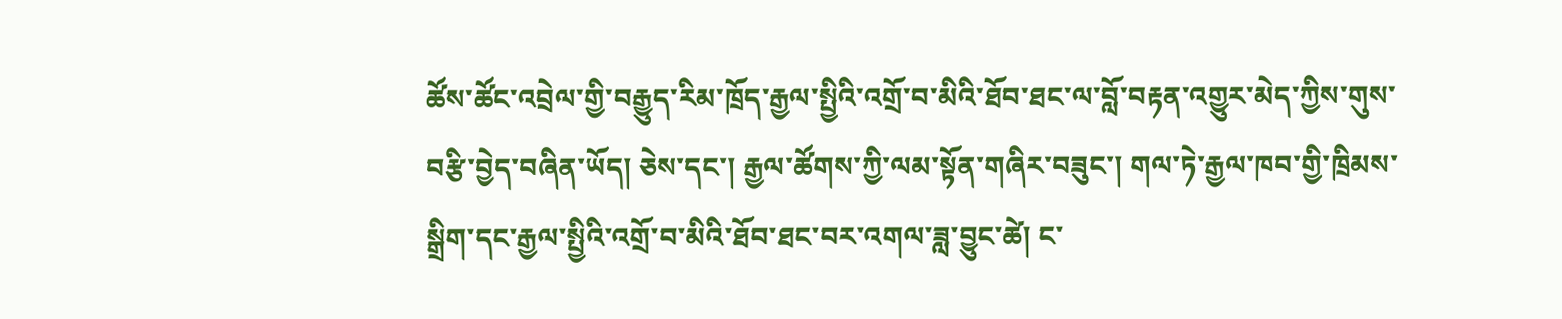ཚོས་ཚོང་འབྲེལ་གྱི་བརྒྱུད་རིམ་ཁྲོད་རྒྱལ་སྤྱིའི་འགྲོ་བ་མིའི་ཐོབ་ཐང་ལ་བློ་བརྟན་འགྱུར་མེད་ཀྱིས་གུས་བརྩི་བྱེད་བཞིན་ཡོད། ཅེས་དང་། རྒྱལ་ཚོགས་ཀྱི་ལམ་སྟོན་གཞིར་བཟུང་། གལ་ཏེ་རྒྱལ་ཁབ་གྱི་ཁྲིམས་སྒྲིག་དང་རྒྱལ་སྤྱིའི་འགྲོ་བ་མིའི་ཐོབ་ཐང་བར་འགལ་ཟླ་བྱུང་ཚེ། ང་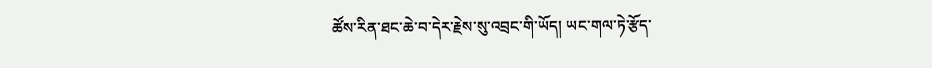ཚོས་རིན་ཐང་ཆེ་བ་དེར་རྗེས་སུ་འབྲང་གི་ཡོད། ཡང་གལ་ཏེ་རྩོད་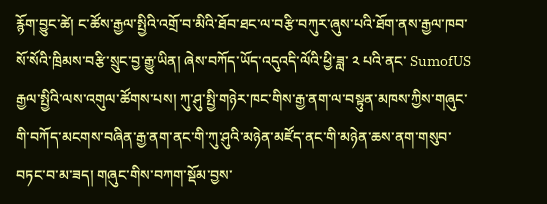རྙོག་བྱུང་ཚེ། ང་ཚོས་རྒྱལ་སྤྱིའི་འགྲོ་བ་མིའི་ཐོབ་ཐང་ལ་བརྩི་བཀུར་ཞུས་པའི་ཐོག་ནས་རྒྱལ་ཁབ་སོ་སོའི་ཁྲིམས་བརྩི་སྲུང་བྱ་རྒྱུ་ཡིན། ཞེས་བཀོད་ཡོད་འདུའདི་ལོའི་ཕྱི་ཟླ་ ༢ པའི་ནང་ SumofUS རྒྱལ་སྤྱིའི་ལས་འགུལ་ཚོགས་པས། ཀུ་ཤུ་སྤྱི་གཉེར་ཁང་གིས་རྒྱ་ནག་ལ་བསྟུན་མཁས་ཀྱིས་གཞུང་གི་བཀོད་མངགས་བཞིན་རྒྱ་ནག་ནང་གི་ཀུ་ཤུའི་མཉེན་མཛོད་ནང་གི་མཉེན་ཆས་ནག་གསུབ་བཏང་བ་མ་ཟད། གཞུང་གིས་བཀག་སྡོམ་བྱས་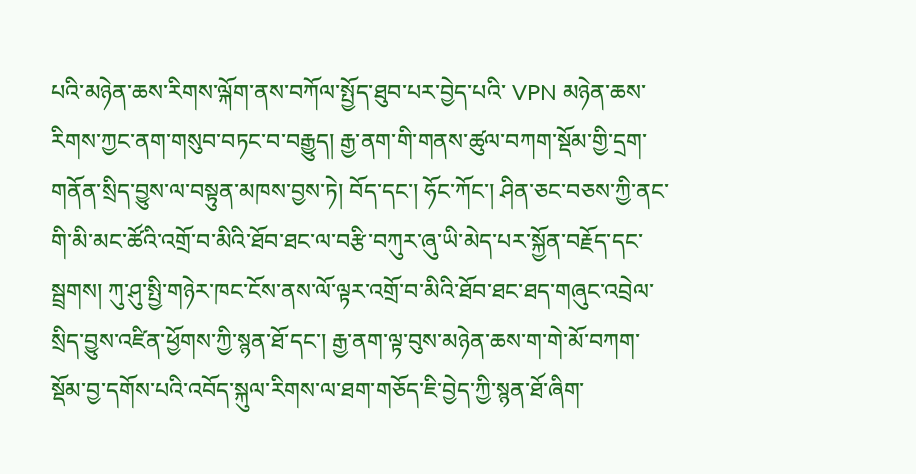པའི་མཉེན་ཆས་རིགས་ལྐོག་ནས་བཀོལ་སྤྱོད་ཐུབ་པར་བྱེད་པའི་ VPN མཉེན་ཆས་རིགས་ཀྱང་ནག་གསུབ་བཏང་བ་བརྒྱུད། རྒྱ་ནག་གི་གནས་ཚུལ་བཀག་སྡོམ་གྱི་དྲག་གནོན་སྲིད་བྱུས་ལ་བསྟུན་མཁས་བྱས་ཏེ། བོད་དང་། ཧོང་ཀོང་། ཤིན་ཅང་བཅས་ཀྱི་ནང་གི་མི་མང་ཚོའི་འགྲོ་བ་མིའི་ཐོབ་ཐང་ལ་བརྩི་བཀུར་ཞུ་ཡི་མེད་པར་སྐྱོན་བརྗོད་དང་སྦྲགས། ཀུ་ཤུ་སྤྱི་གཉེར་ཁང་ངོས་ནས་ལོ་ལྟར་འགྲོ་བ་མིའི་ཐོབ་ཐང་ཐད་གཞུང་འབྲེལ་སྲིད་བྱུས་འཛིན་ཕྱོགས་ཀྱི་སྙན་ཐོ་དང་། རྒྱ་ནག་ལྟ་བུས་མཉེན་ཆས་ག་གེ་མོ་བཀག་སྡོམ་བྱ་དགོས་པའི་འབོད་སྐུལ་རིགས་ལ་ཐག་གཅོད་ཇི་བྱེད་ཀྱི་སྙན་ཐོ་ཞིག་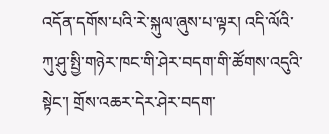འདོན་དགོས་པའི་རེ་སྐུལ་ཞུས་པ་ལྟར། འདི་ལོའི་ཀུ་ཤུ་སྤྱི་གཉེར་ཁང་གི་ཤེར་བདག་གི་ཚོགས་འདུའི་སྟེང་། གྲོས་འཆར་དེར་ཤེར་བདག་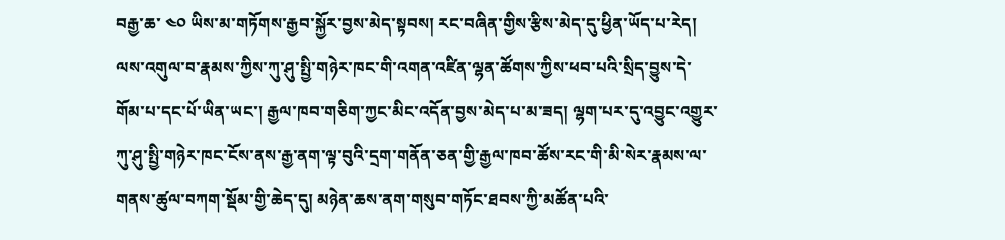བརྒྱ་ཆ་ ༤༠ ཡིས་མ་གཏོགས་རྒྱབ་སྐྱོར་བྱས་མེད་སྟབས། རང་བཞིན་གྱིས་རྩིས་མེད་དུ་ཕྱིན་ཡོད་པ་རེད།
ལས་འགུལ་བ་རྣམས་ཀྱིས་ཀུ་ཤུ་སྤྱི་གཉེར་ཁང་གི་འགན་འཛིན་ལྷན་ཚོགས་ཀྱིས་ཕབ་པའི་སྲིད་བྱུས་དེ་གོམ་པ་དང་པོ་ཡིན་ཡང་། རྒྱལ་ཁབ་གཅིག་ཀྱང་མིང་འདོན་བྱས་མེད་པ་མ་ཟད། ལྷག་པར་དུ་འབྱུང་འགྱུར་ཀུ་ཤུ་སྤྱི་གཉེར་ཁང་ངོས་ནས་རྒྱ་ནག་ལྟ་བུའི་དྲག་གནོན་ཅན་གྱི་རྒྱལ་ཁབ་ཚོས་རང་གི་མི་སེར་རྣམས་ལ་གནས་ཚུལ་བཀག་སྡོམ་གྱི་ཆེད་དུ། མཉེན་ཆས་ནག་གསུབ་གཏོང་ཐབས་ཀྱི་མཚོན་པའི་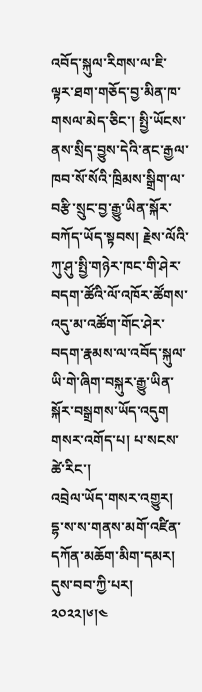འབོད་སྐུལ་རིགས་ལ་ཇི་ལྟར་ཐག་གཅོད་བྱ་མིན་ཁ་གསལ་མེད་ཅིང་། སྤྱི་ཡོངས་ནས་སྲིད་བྱུས་དེའི་ནང་རྒྱལ་ཁབ་སོ་སོའི་ཁྲིམས་སྒྲིག་ལ་བརྩི་སྲུང་བྱ་རྒྱུ་ཡིན་སྐོར་བཀོད་ཡོད་སྟབས། རྗེས་ལོའི་ཀུ་ཤུ་སྤྱི་གཉེར་ཁང་གི་ཤེར་བདག་ཚོའི་ལོ་འཁོར་ཚོགས་འདུ་མ་འཚོག་གོང་ཤེར་བདག་རྣམས་ལ་འབོད་སྐུལ་ཡི་གེ་ཞིག་བསྐུར་རྒྱུ་ཡིན་སྐོར་བསྒྲགས་ཡོད་འདུག
གསར་འགོད་པ། པ་སངས་ཚེ་རིང་།
འབྲེལ་ཡོད་གསར་འགྱུར།
དྷ་ས་ས་གནས་མགོ་འཛིན་དཀོན་མཆོག་མིག་དམར། དུས་བབ་ཀྱི་པར། ༢༠༢༢།༦།༤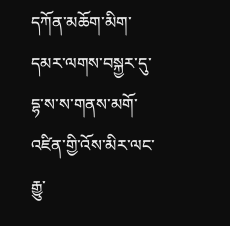དཀོན་མཆོག་མིག་དམར་ལགས་བསྐྱར་དུ་དྷ་ས་ས་གནས་མགོ་འཛིན་གྱི་འོས་མིར་ལང་རྒྱུ་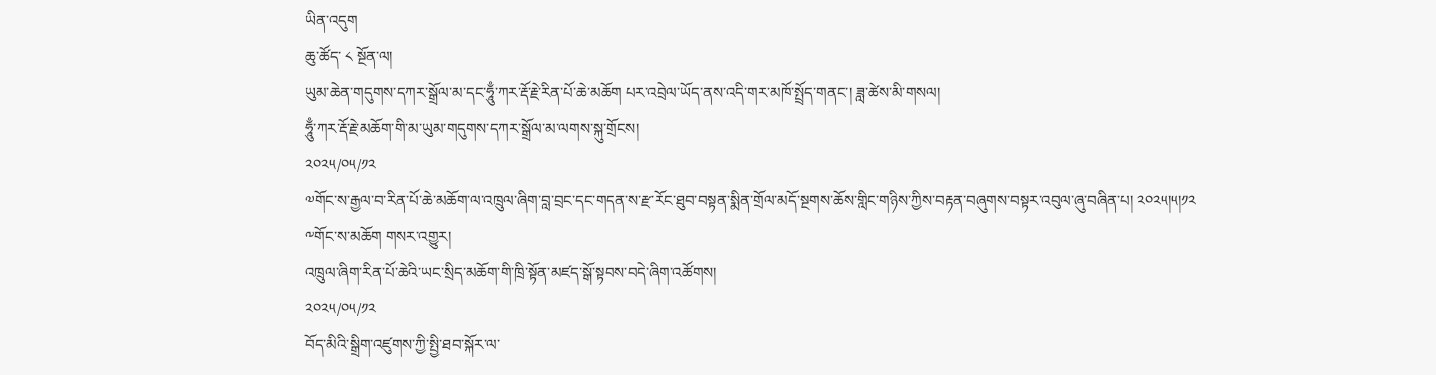ཡིན་འདུག
ཆུ་ཚོད་ ༨ སྔོན་ལ།
ཡུམ་ཆེན་གདུགས་དཀར་སྒྲོལ་མ་དང་ཧཱུྃ་ཀར་རྡོ་རྗེ་རིན་པོ་ཆེ་མཆོག པར་འབྲེལ་ཡོད་ནས་འདི་གར་མཁོ་སྤྲོད་གནང་། ཟླ་ཚེས་མི་གསལ།
ཧཱུྃ་ཀར་རྡོ་རྗེ་མཆོག་གི་མ་ཡུམ་གདུགས་དཀར་སྒྲོལ་མ་ལགས་སྐུ་གྲོངས།
༢༠༢༥/༠༥/༡༢
༧གོང་ས་རྒྱལ་བ་རིན་པོ་ཆེ་མཆོག་ལ་འཁྲུལ་ཞིག་བླ་བྲང་དང་གདན་ས་རྫ་རོང་ཐུབ་བསྟན་སྨིན་གྲོལ་མདོ་སྔགས་ཆོས་གླིང་གཉིས་ཀྱིས་བརྟན་བཞུགས་བསྟར་འབུལ་ཞུ་བཞིན་པ། ༢༠༢༥།༥།༡༢
༸གོང་ས་མཆོག གསར་འགྱུར།
འཁྲུལ་ཞིག་རིན་པོ་ཆེའི་ཡང་སྲིད་མཆོག་གི་ཁྲི་སྟོན་མཛད་སྒོ་སྟབས་བདེ་ཞིག་འཚོགས།
༢༠༢༥/༠༥/༡༢
བོད་མིའི་སྒྲིག་འཛུགས་ཀྱི་སྤྱི་ཐབ་སྐོར་ལ་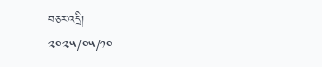བཅར་འདྲི།
༢༠༢༥/༠༥/༡༠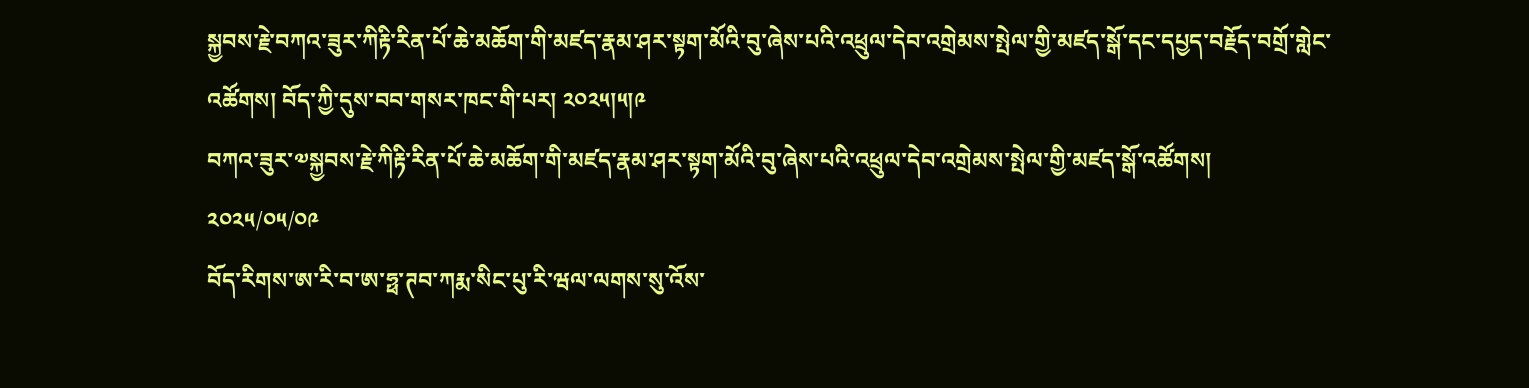སྐྱབས་རྗེ་བཀའ་ཟུར་ཀིརྟི་རིན་པོ་ཆེ་མཆོག་གི་མཛད་རྣམ་ཤར་སྟག་མོའི་བུ་ཞེས་པའི་འཕྲུལ་དེབ་འགྲེམས་སྤེལ་གྱི་མཛད་སྒོ་དང་དཔྱད་བརྗོད་བགྲོ་གླེང་འཚོགས། བོད་ཀྱི་དུས་བབ་གསར་ཁང་གི་པར། ༢༠༢༥།༥།༩
བཀའ་ཟུར་༧སྐྱབས་རྗེ་ཀིརྟི་རིན་པོ་ཆེ་མཆོག་གི་མཛད་རྣམ་ཤར་སྟག་མོའི་བུ་ཞེས་པའི་འཕྲུལ་དེབ་འགྲེམས་སྤེལ་གྱི་མཛད་སྒོ་འཚོགས།
༢༠༢༥/༠༥/༠༩
བོད་རིགས་ཨ་རི་བ་ཨ་ཧྥ་ཊབ་ཀརྨ་སིང་པུ་རི་ཝལ་ལགས་སུ་འོས་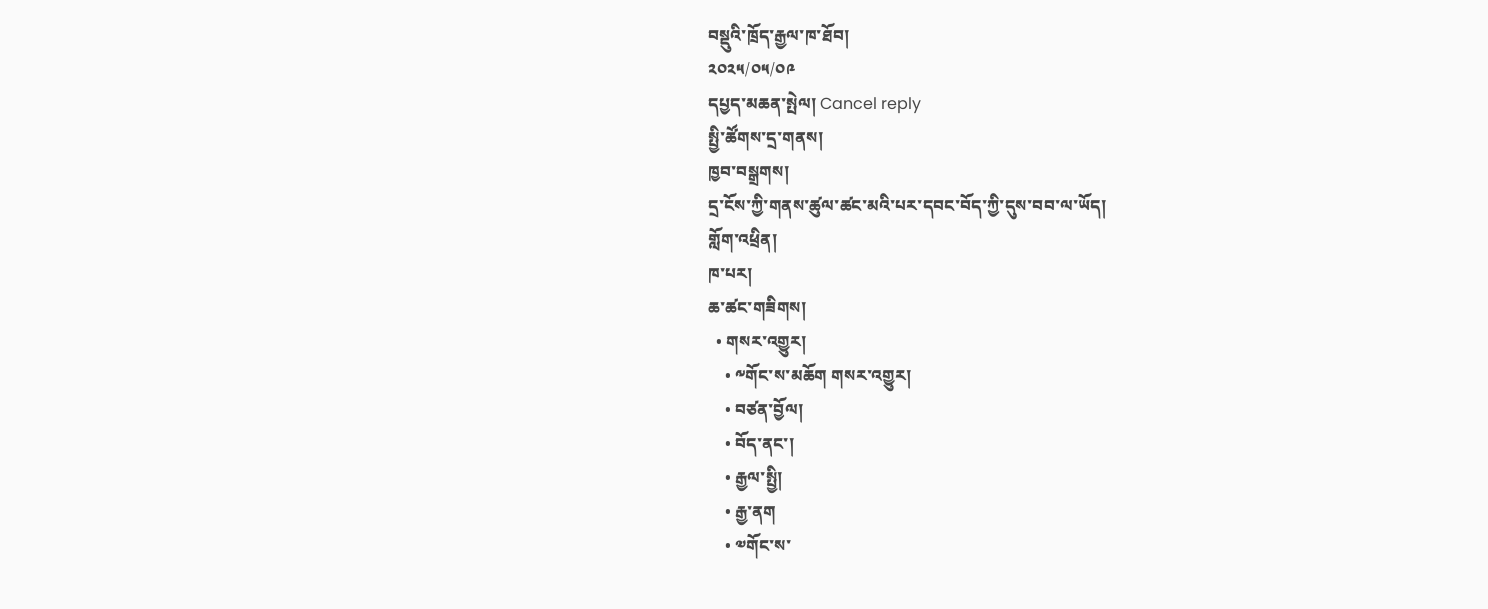བསྡུའི་ཁྲོད་རྒྱལ་ཁ་ཐོབ།
༢༠༢༥/༠༥/༠༩
དཔྱད་མཆན་སྤེལ། Cancel reply
སྤྱི་ཚོགས་དྲ་གནས།
ཁྱབ་བསྒྲགས།
དྲ་ངོས་ཀྱི་གནས་ཚུལ་ཚང་མའི་པར་དབང་བོད་ཀྱི་དུས་བབ་ལ་ཡོད།
གློག་འཕྲིན།
ཁ་པར།
ཆ་ཚང་གཟིགས།
  • གསར་འགྱུར།
    • ༸གོང་ས་མཆོག གསར་འགྱུར།
    • བཙན་བྱོལ།
    • བོད་ནང་།
    • རྒྱལ་སྤྱི།
    • རྒྱ་ནག
    • ༧གོང་ས་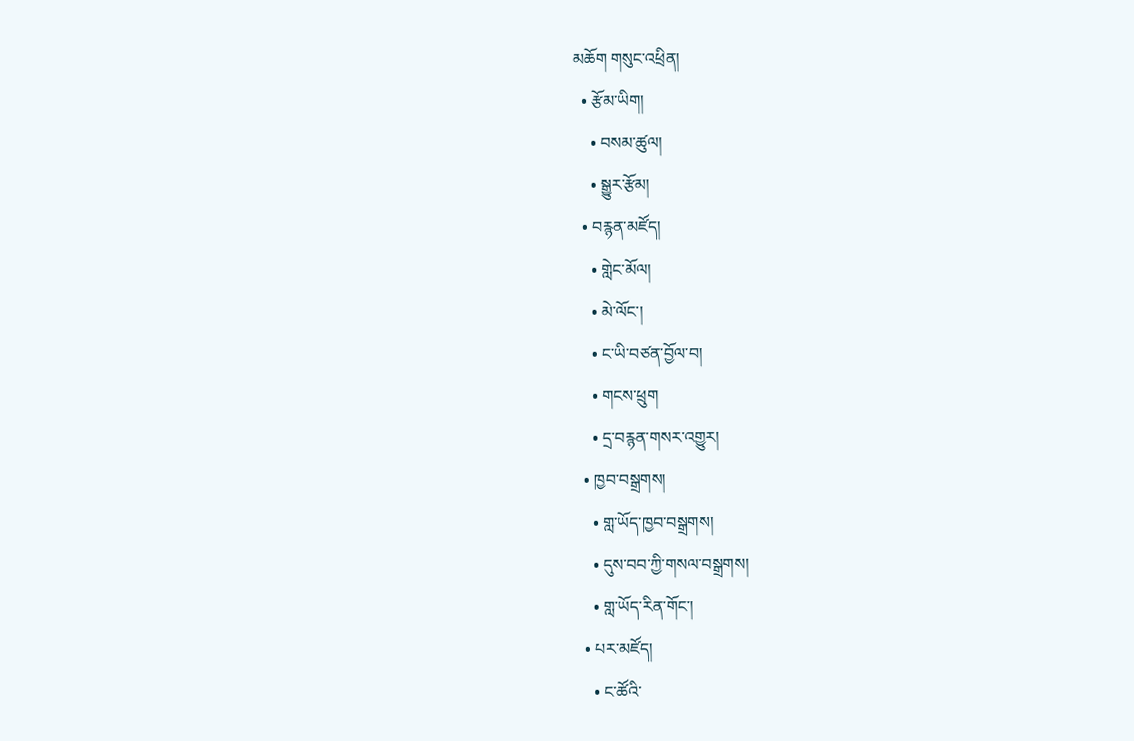མཆོག གསུང་འཕྲིན།
  • རྩོམ་ཡིག།
    • བསམ་ཚུལ།
    • སྒྱུར་རྩོམ།
  • བརྙན་མཛོད།
    • གླེང་མོལ།
    • མེ་ལོང་།
    • ང་ཡི་བཙན་བྱོལ་བ།
    • གངས་ཕྲུག
    • དྲ་བརྙན་གསར་འགྱུར།
  • ཁྱབ་བསྒྲགས།
    • གླ་ཡོད་ཁྱབ་བསྒྲགས།
    • དུས་བབ་ཀྱི་གསལ་བསྒྲགས།
    • གླ་ཡོད་རིན་གོང་།
  • པར་མཛོད།
    • ང་ཚོའི་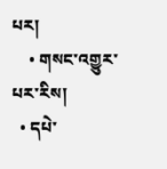པར།
    • གསང་འགྱུར་པར་རིས།
  • དཔེ་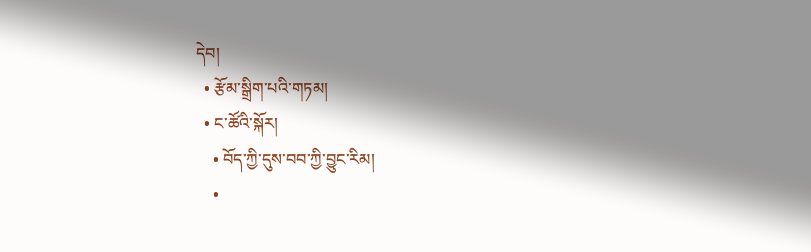དེབ།
  • རྩོམ་སྒྲིག་པའི་གཏམ།
  • ང་ཚོའི་སྐོར།
    • བོད་ཀྱི་དུས་བབ་ཀྱི་བྱུང་རིམ།
    •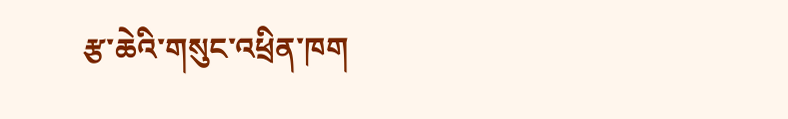རྩ་ཆེའི་གསུང་འཕྲིན་ཁག